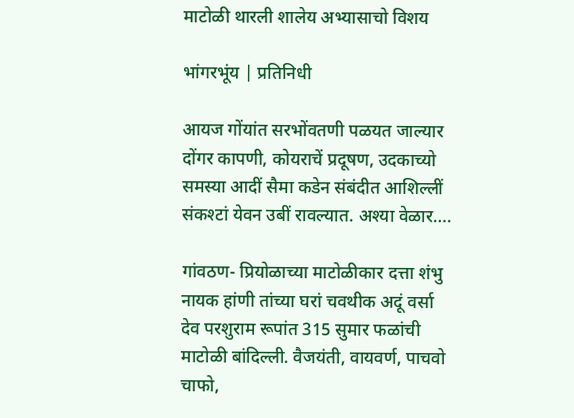माटोळी थारली शालेय अभ्यासाचो विशय

भांगरभूंय | प्रतिनिधी

आयज गोंयांत सरभोंवतणी पळयत जाल्यार दोंगर कापणी, कोयराचें प्रदूषण, उदकाच्यो समस्या आदीं सैमा कडेन संबंदीत आशिल्लीं संकश्टां येवन उबीं रावल्यात. अश्या वेळार….

गांवठण- प्रियोळाच्या माटोळीकार दत्ता शंभु नायक हांणी तांच्या घरां चवथीक अदूं वर्सा देव परशुराम रूपांत 315 सुमार फळांची माटोळी बांदिल्ली. वैजयंती, वायवर्ण, पाचवो चाफो,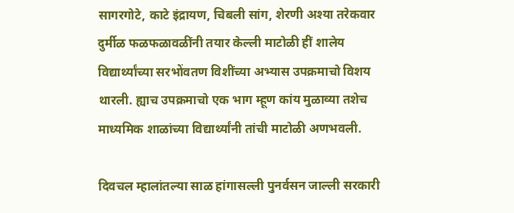सागरगोटे, काटे इंद्रायण, चिबली सांग, शेरणी अश्या तरेकवार दुर्मीळ फळफळावळींनी तयार केल्ली माटोळी हीं शालेय विद्यार्थ्यांच्या सरभोंवतण विशींच्या अभ्यास उपक्रमाचो विशय थारली. ह्याच उपक्रमाचो एक भाग म्हूण कांय मुळाव्या तशेच माध्यमिक शाळांच्या विद्यार्थ्यांनी तांची माटोळी अणभवली.

दिवचल म्हालांतल्या साळ हांगासल्ली पुनर्वसन जाल्ली सरकारी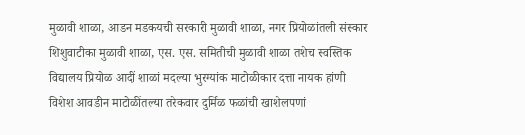मुळावी शाळा, आडन मडकयची सरकारी मुळावी शाळा, नगर प्रियोळांतली संस्कार शिशुवाटीका मुळावी शाळा, एस. एस. समितीची मुळावी शाळा तशेच स्वस्तिक विद्यालय प्रियोळ आदीं शाळां मदल्या भुरग्यांक माटोळीकार दत्ता नायक हांणी विशेश आवडीन माटोळींतल्या तरेकवार दुर्मिळ फळांची खाशेलपणां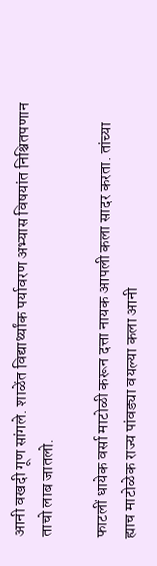आनी वखदी गूण सांगले. शाळेंत विद्यार्थ्यांक पर्यावरण अभ्यास विषयांत निश्चितपणान ताचो लाब जातलो.

फाटलीं धायेक वर्सा माटोळी करून दत्ता नायक आपली कला सादर करता. तांच्या ह्याच माटोळेक राज्य पांवड्या वयल्या कला आनी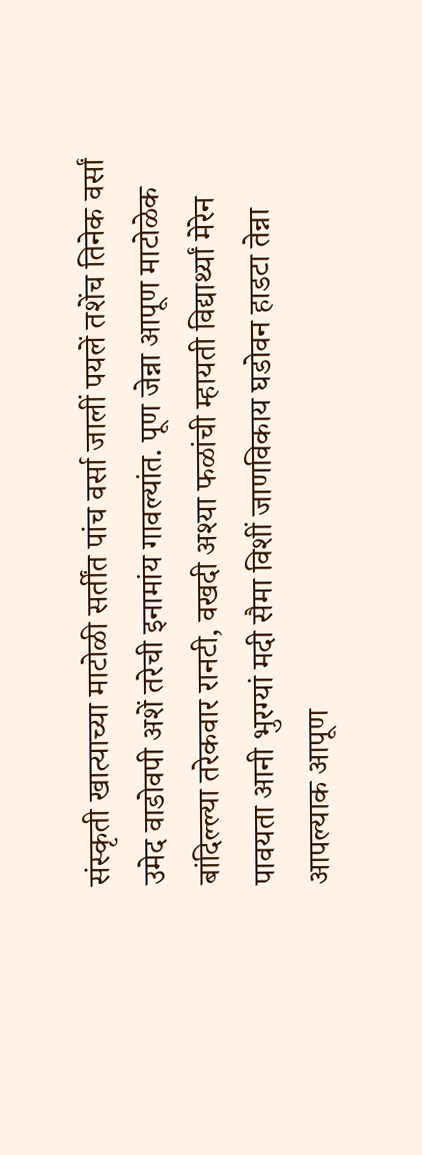संस्कृती खात्याच्या माटोळी सर्तींत पांच वर्सा जालीं पयलें तशेंच तिनेक वर्सां उमेद वाडोवपी अशें तरेची इनामांय गावल्यांत. पूण जेन्ना आपूण माटोळेक बांदिल्ल्या तरेकवार रानटी, वखदी अश्या फळांची म्हायती विद्यार्थ्यां मेरेन पावयता आनी भुरग्यां मदी सैमा विशीं जाणविकाय घडोवन हाडटा तेन्ना आपल्याक आपूण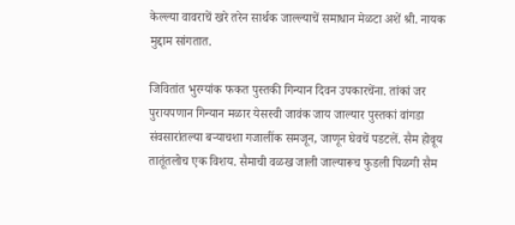केल्ल्या वावराचें खरे तरेन सार्थक जाल्ल्याचें समाधान मेळटा अशें श्री. नायक मुद्दाम सांगतात.

जिवितांत भुरग्यांक फकत पुस्तकी गिन्यान दिवन उपकारचेंना. तांकां जर पुरायपणान गिन्यान मळार येसस्वी जावंक जाय जाल्यार पुस्तकां वांगडा संवसारांतल्या बऱ्याचशा गजालींक समजून, जाणून घेवचें पडटलें. सैम होवूय तातूंतलोच एक विशय. सैमाची वळख जाली जाल्यारूच फुडली पिळगी सैम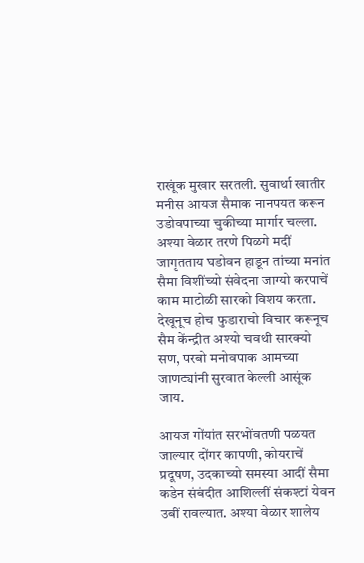राखूंक मुखार सरतली. सुवार्था खातीर मनीस आयज सैमाक नानपयत करून उडोवपाच्या चुकीच्या मार्गार चल्ला. अश्या वेळार तरणे पिळगे मदीं जागृतताय घडोवन हाडून तांच्या मनांत सैमा विशींच्यो संवेदना जाग्यो करपाचें काम माटोळी सारको विशय करता. देखूनूच होच फुडाराचो विचार करूनूच सैम केंन्द्रीत अश्यो चवथी सारक्यो सण, परबो मनोवपाक आमच्या जाणट्यांनी सुरवात केल्ली आसूंक जाय.

आयज गोंयांत सरभोंवतणी पळयत जाल्यार दोंगर कापणी, कोयराचें प्रदूषण, उदकाच्यो समस्या आदीं सैमा कडेन संबंदीत आशिल्लीं संकश्टां येवन उबीं रावल्यात. अश्या वेळार शालेय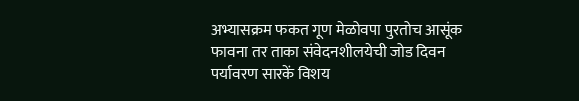अभ्यासक्रम फकत गूण मेळोवपा पुरतोच आसूंक फावना तर ताका संवेदनशीलयेची जोड दिवन पर्यावरण सारकें विशय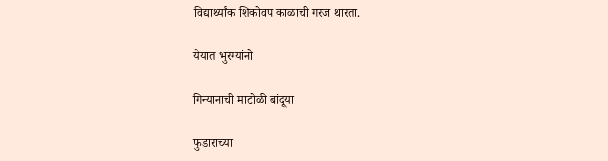विद्यार्थ्यांक शिकोवप काळाची गरज थारता.

येयात भुरग्यांनो

गिन्यानाची माटोळी बांदूया

फुडाराच्या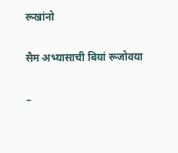रूखांनो

सैम अभ्यासाची बियां रूजोवया

–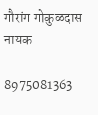गौरांग गोकुळदास नायक

8975081363